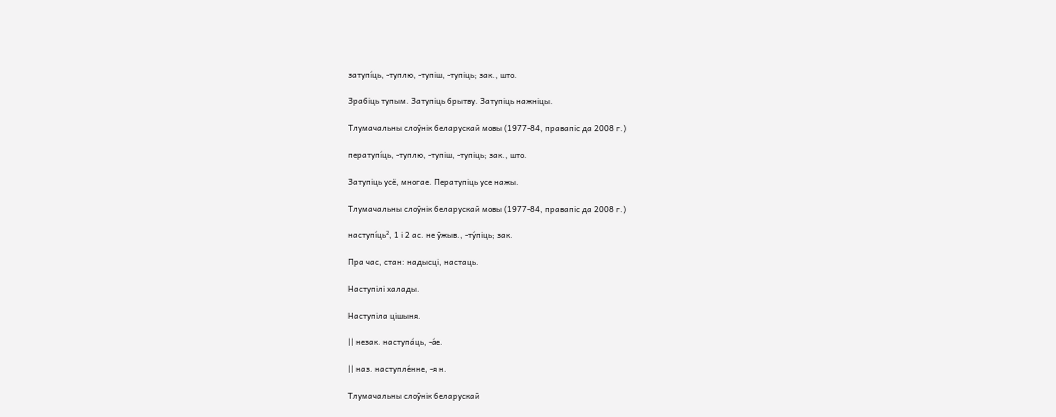затупі́ць, ‑туплю, ‑тупіш, ‑тупіць; зак., што.

Зрабіць тупым. Затупіць брытву. Затупіць нажніцы.

Тлумачальны слоўнік беларускай мовы (1977-84, правапіс да 2008 г.)

ператупі́ць, ‑туплю, ‑тупіш, ‑тупіць; зак., што.

Затупіць усё, многае. Ператупіць усе нажы.

Тлумачальны слоўнік беларускай мовы (1977-84, правапіс да 2008 г.)

наступі́ць², 1 і 2 ас. не ўжыв., -ту́піць; зак.

Пра час, стан: надысці, настаць.

Наступілі халады.

Наступіла цішыня.

|| незак. наступа́ць, -а́е.

|| наз. наступле́нне, -я н.

Тлумачальны слоўнік беларускай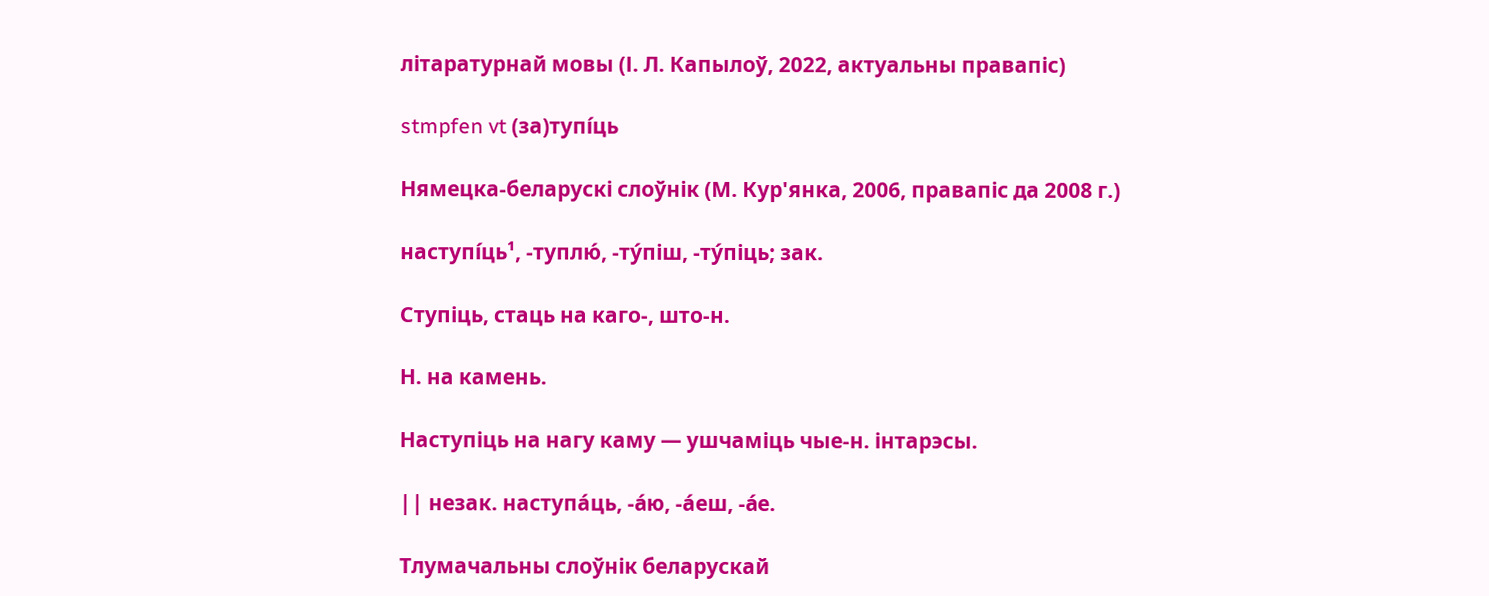літаратурнай мовы (І. Л. Капылоў, 2022, актуальны правапіс)

stmpfen vt (за)тупі́ць

Нямецка-беларускі слоўнік (М. Кур'янка, 2006, правапіс да 2008 г.)

наступі́ць¹, -туплю́, -ту́піш, -ту́піць; зак.

Ступіць, стаць на каго-, што-н.

Н. на камень.

Наступіць на нагу каму — ушчаміць чые-н. інтарэсы.

|| незак. наступа́ць, -а́ю, -а́еш, -а́е.

Тлумачальны слоўнік беларускай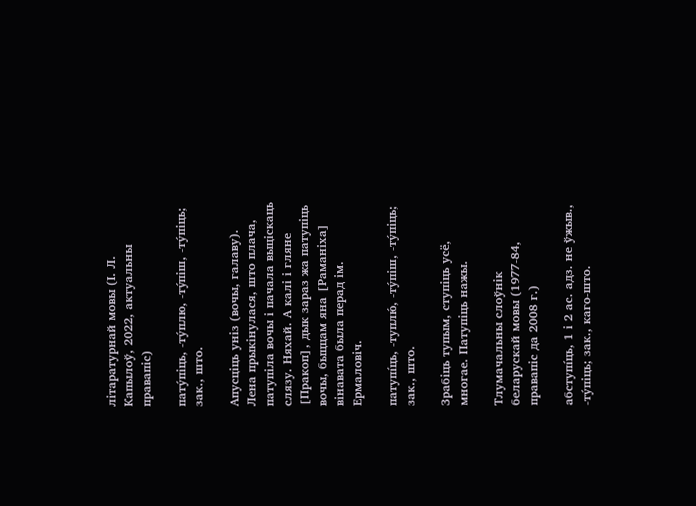літаратурнай мовы (І. Л. Капылоў, 2022, актуальны правапіс)

пату́піць, ‑ту́плю, ‑ту́піш, ‑ту́піць; зак., што.

Апусціць уніз (вочы, галаву). Лена прыкінулася, што плача, патупіла вочы і пачала выціскаць слязу. Няхай. А калі і гляне [Пракоп], дык зараз жа патупіць вочы, быццам яна [Раманіха] вінавата была перад ім. Ермаловіч.

патупі́ць, ‑туплю́, ‑ту́піш, ‑ту́піць; зак., што.

Зрабіць тупым, ступіць усё, многае. Патупіць нажы.

Тлумачальны слоўнік беларускай мовы (1977-84, правапіс да 2008 г.)

абступі́ць, 1 і 2 ас. адз. не ўжыв., -ту́піць; зак., каго-што.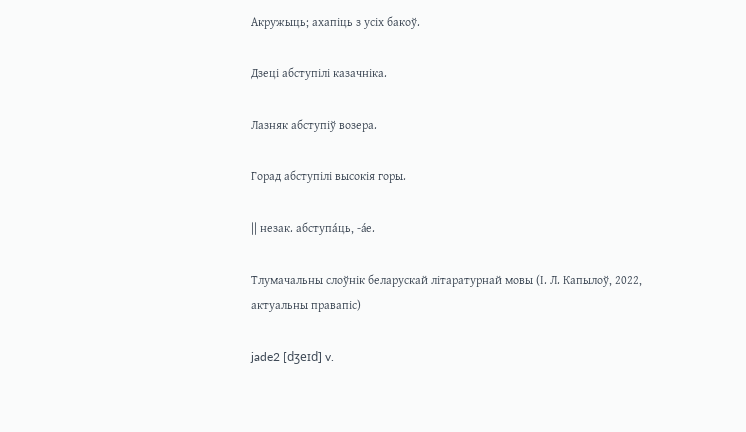Акружыць; ахапіць з усіх бакоў.

Дзеці абступілі казачніка.

Лазняк абступіў возера.

Горад абступілі высокія горы.

|| незак. абступа́ць, -а́е.

Тлумачальны слоўнік беларускай літаратурнай мовы (І. Л. Капылоў, 2022, актуальны правапіс)

jade2 [dʒeɪd] v.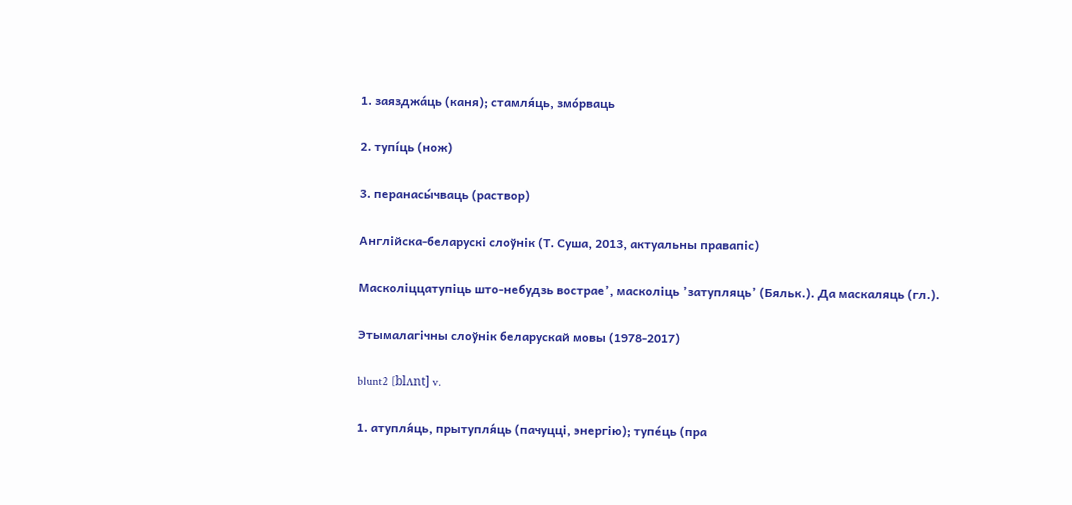1. заязджа́ць (каня); стамля́ць, змо́рваць

2. тупі́ць (нож)

3. перанасы́чваць (раствор)

Англійска-беларускі слоўнік (Т. Суша, 2013, актуальны правапіс)

Масколіццатупіць што-небудзь вострае’, масколіць ’затупляць’ (Бяльк.). Да маскаляць (гл.).

Этымалагічны слоўнік беларускай мовы (1978-2017)

blunt2 [blʌnt] v.

1. атупля́ць, прытупля́ць (пачуцці, энергію); тупе́ць (пра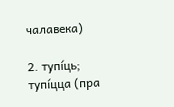чалавека)

2. тупі́ць; тупі́цца (пра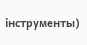інструменты)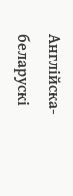Англійска-беларускі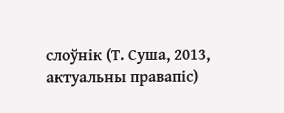слоўнік (Т. Суша, 2013, актуальны правапіс)